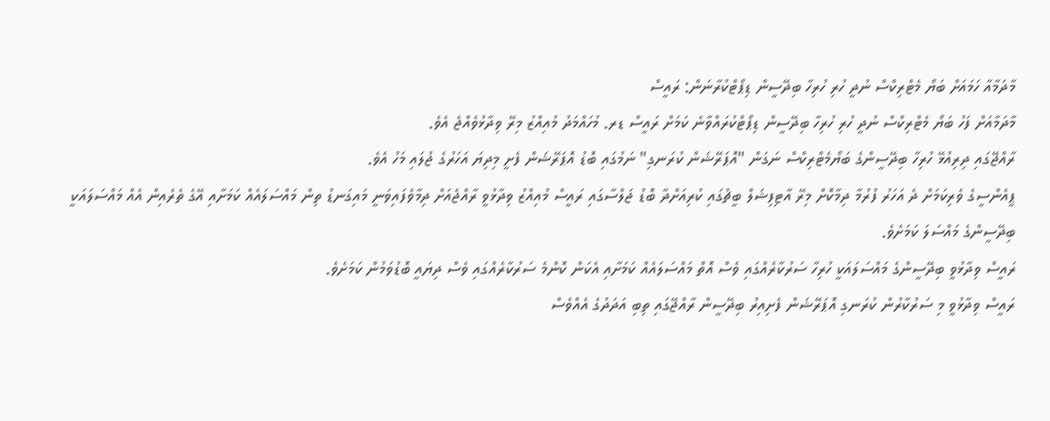މާދަމާއާ ހަމައަށް ބަޔޯ މެޓްރިކްސް ނުދީ ހުރި ހުރިހާ ބިދޭސީން ޑިޕޯޓްކުރާނަން: ރައީސް
މާދަމާއަށް ފަހު ބަޔޯ މެޓްރިކްސް ނުދީ ހުރި ހުރިހާ ބިދޭސީން ޑިޕޯޓްކުރައްވާނެ ކަމަށް ރައީސް ޑރ. މުހައްމަދު މުއިއްޒު މިރޭ ވިދާޅުވެއްޖެ އެވެ.
ރާއްޖޭގައި ދިރިއުޅޭ ހުރިހާ ބިދޭސީންގެ ބަޔޯމެޓްރިކްސް ނަގަން "އޮޕަރޭޝަން ކުރަނގި" ނަމުގައި ބޮޑު އޮޕަރޭޝަން ފެށީ މިދިޔަ އަހަރުގެ ޖުލައި މަހު އެވެ.
ޕީއެންސީގެ ވެރިކަމަށް ދެ އަހަރު ފުރުމާ ދިމާކޮށް މިރޭ އާޓިފިޝަލް ބީޗުގައި ކުރިއަށްދާ ބޮޑު ޖަލްސާގައި ރައީސް މުއިއްޒު ވިދާޅުވީ ރާއްޖެއަށް ދިމާވެފައިވަނީ މައިގަނޑު ތިން މައްސަލައެއް ކަމަށާއި އޭގެ ތެރެއިން އެއް މައްސަލައަކީ ބިދޭސީންގެ މައްސަލަ ކަމަށެވެ.
ރައީސް ވިދާޅުވީ ބިދޭސީންގެ މައްސަލައަކީ ހުރިހާ ސަރުކާރެއްގައި ވެސް އޮތް މައްސަލައެއް ކަމަށާއި އެކަން ކޮންމެ ސަރުކާރެއްގައި ވެސް ދިޔައީ ބޮޑުވަމުން ކަމަށެވެ.
ރައީސް ވިދާޅުވީ މި ސަރުކާރުން ކުރަނގި އޮޕަރޭޝަން ފެށިއިރު ބިދޭސީން ރާއްޖޭގައި ތިބި އަދަދުގެ އެއްވެސް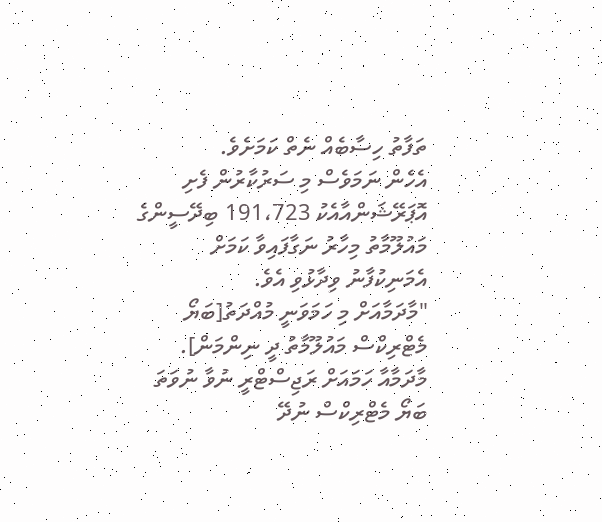ތަފާތު ހިސާބެއް ނެތް ކަމަށެވެ.
އެހެން ނަމަވެސް މި ސަރުކާރުން ފެށި އޮޕަރޭޝަންއާއެކު 191،723 ބިދޭސީންގެ މައުލޫމާތު މިހާރު ނަގާފައިވާ ކަމަށް އެމަނިކުފާނު ވިދާޅުވި އެވެ.
"މާދަމާއަށް މި ހަމަވަނީ މުއްދަތު[ބަޔޯ މެޓްރިކްސް މައުލޫމާތު ދީ ނިންމަން]. މާދަމާއާ ހަމައަށް ރަޖިސްޓްރީ ނުވާ ނުވަތަ ބަޔޯ މެޓްރިކްސް ނުދޭ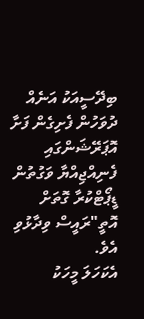ބިދޭސީއަކު އަނެއް ދުވަހުން ފެށިގެން ފަށާ އޮޕަރޭޝަންގައި ފެނިއްޖިއްޔާ ވަގުތުން ޑީޕޯޓްކުރާ ގޮތަށް އޮތީ"ރައީސް ވިދާޅުވި އެވެ.
އެކަހަލަ މީހަކު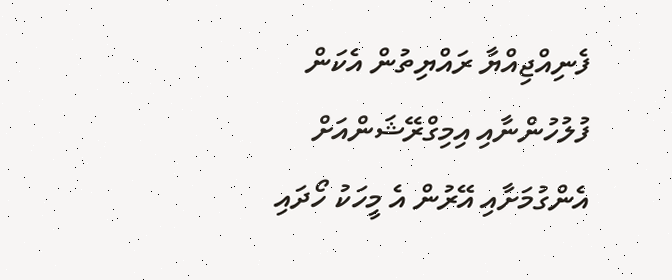ފެނިއްޖިއްޔާ ރައްޔިތުން އެކަން ފުލުހުންނާއި އިމިގްރޭޝަންއަށް އެންގުމަށާއި އޭރުން އެ މީހަކު ހޯދައި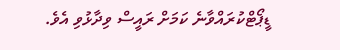ޑީޕޯޓްކުރައްވާނެ ކަމަށް ރައީސް ވިދާޅުވި އެވެ.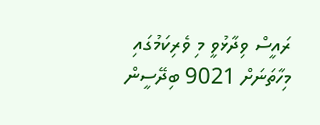ރައީސް ވިދާޅުވީ މި ވެރިކަމުގައި މިހާތަނަށް 9021 ބިދޭސީން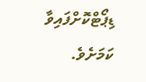ޑިޕޯޓްކޮށްފައިވާ ކަމަށެވެ.